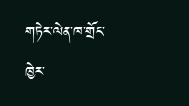གཏེར་ལེན་ཁ་གྲོང་ཁྱེར་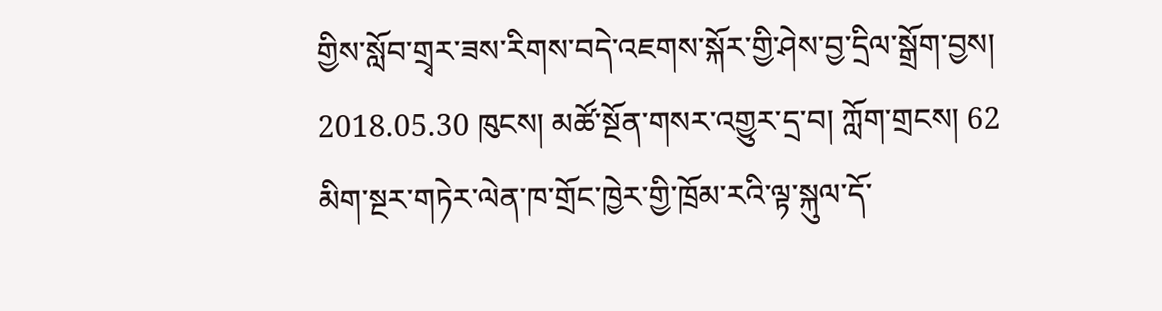གྱིས་སློབ་གྲྭར་ཟས་རིགས་བདེ་འཇགས་སྐོར་གྱི་ཤེས་བྱ་དྲིལ་སྒྲོག་བྱས།
2018.05.30 ཁུངས། མཚོ་སྔོན་གསར་འགྱུར་དྲ་བ། ཀློག་གྲངས། 62
མིག་སྔར་གཏེར་ལེན་ཁ་གྲོང་ཁྱེར་གྱི་ཁྲོམ་རའི་ལྟ་སྐུལ་དོ་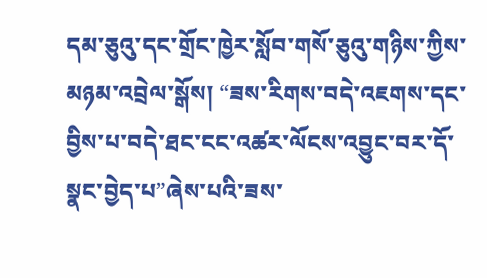དམ་ཅུའུ་དང་གྲོང་ཁྱེར་སློབ་གསོ་ཅུའུ་གཉིས་ཀྱིས་མཉམ་འབྲེལ་སྒོས། “ཟས་རིགས་བདེ་འཇགས་དང་བྱིས་པ་བདེ་ཐང་ངང་འཚར་ལོངས་འབྱུང་བར་དོ་སྣང་བྱེད་པ”ཞེས་པའི་ཟས་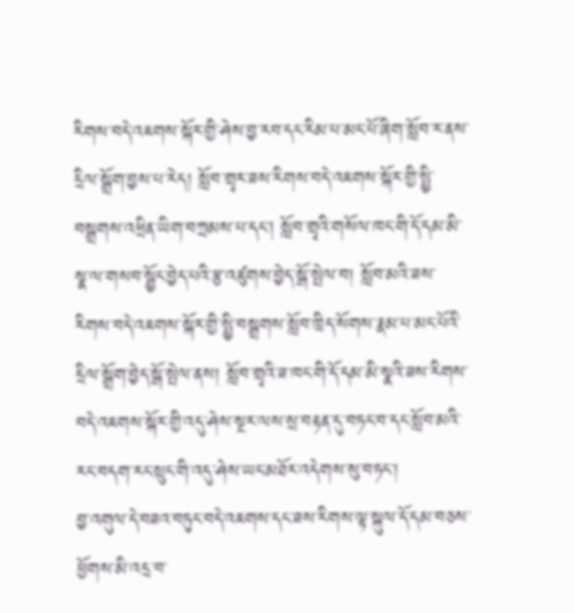རིགས་བདེ་འཇགས་སྐོར་གྱི་ཤེས་བྱ་རབ་དང་རིམ་པ་མང་པོ་ཞིག་སློབ་ར་ནས་དྲིལ་སྒྲོག་བྱས་པ་རེད། སློབ་གྲྭར་ཟས་རིགས་བདེ་འཇགས་སྐོར་གྱི་སྤྱི་བསྒྲགས་འཕྲིན་ཡིག་བཀྲམས་པ་དང། སློབ་གྲྭའི་གསོལ་ཁང་གི་དོ་དམ་མི་སྣ་ལ་གསབ་སྦྱོང་བྱེད་པའི་རྩ་འཛུགས་བྱེད་སྒོ་སྤེལ་བ། སློབ་མའི་ཟས་རིགས་བདེ་འཇགས་སྐོར་གྱི་སྤྱི་བསྒྲགས་སློབ་ཁྲིད་སོགས་རྣམ་པ་མང་པོའི་དྲིལ་སྒྲོག་བྱེད་སྒོ་སྤེལ་ནས། སློབ་གྲྭའི་ཟ་ཁང་གི་དོ་དམ་མི་སྣའི་ཟས་རིགས་བདེ་འཇགས་སྐོར་གྱི་འདུ་ཤེས་སྔར་ལས་སྲ་བརྟན་དུ་བཏང་བ་དང་སློབ་མའི་རང་བདག་རང་སྲུང་གི་འདུ་ཤེས་ཡང་མཐོར་འདེགས་སུ་བཏང་།
བྱ་འགུལ་དེ་བཟའ་བཏུང་བདེ་འཇགས་དང་ཟས་རིགས་ལྟ་སྐུལ་དོ་དམ་བཅས་ཕྱོགས་མི་འདྲ་བ་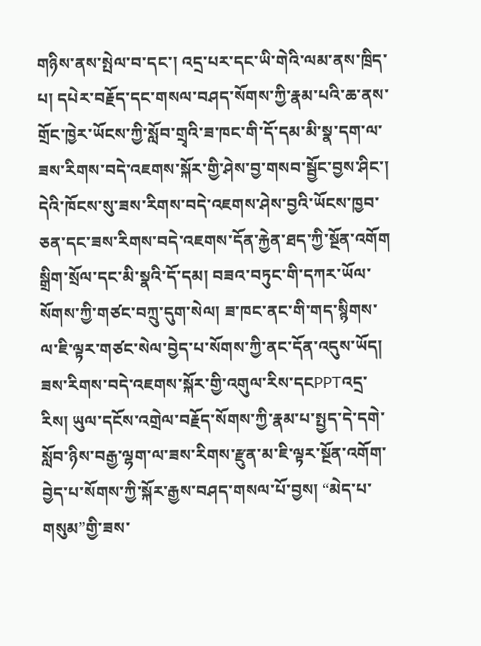གཉིས་ནས་སྤེལ་བ་དང་། འདྲ་པར་དང་ཡི་གེའི་ལམ་ནས་ཁྲིད་པ། དཔེར་བརྗོད་དང་གསལ་བཤད་སོགས་ཀྱི་རྣམ་པའི་ཆ་ནས་གྲོང་ཁྱེར་ཡོངས་ཀྱི་སློབ་གྲྭའི་ཟ་ཁང་གི་དོ་དམ་མི་སྣ་དག་ལ་ཟས་རིགས་བདེ་འཇགས་སྐོར་གྱི་ཤེས་བྱ་གསབ་སྦྱོང་བྱས་ཤིང་། དེའི་ཁོངས་སུ་ཟས་རིགས་བདེ་འཇགས་ཤེས་བྱའི་ཡོངས་ཁྱབ་ཅན་དང་ཟས་རིགས་བདེ་འཇགས་དོན་རྐྱེན་ཐད་ཀྱི་སྔོན་འགོག སྒྲིག་སྲོལ་དང་མི་སྣའི་དོ་དམ། བཟའ་བཏུང་གི་དཀར་ཡོལ་སོགས་ཀྱི་གཙང་བཀྲུ་དུག་སེལ། ཟ་ཁང་ནང་གི་གད་སྙིགས་ལ་ཇི་ལྟར་གཙང་སེལ་བྱེད་པ་སོགས་ཀྱི་ནང་དོན་འདུས་ཡོད།
ཟས་རིགས་བདེ་འཇགས་སྐོར་གྱི་འགུལ་རིས་དངPPTའདྲ་རིས། ཡུལ་དངོས་འགྲེལ་བརྗོད་སོགས་ཀྱི་རྣམ་པ་སྤྱད་དེ་དགེ་སློབ་ཉིས་བརྒྱ་ལྷག་ལ་ཟས་རིགས་རྫུན་མ་ཇི་ལྟར་སྔོན་འགོག་བྱེད་པ་སོགས་ཀྱི་སྐོར་རྒྱས་བཤད་གསལ་པོ་བྱས། “མེད་པ་གསུམ”གྱི་ཟས་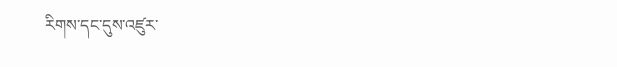རིགས་དང་དུས་འཛུར་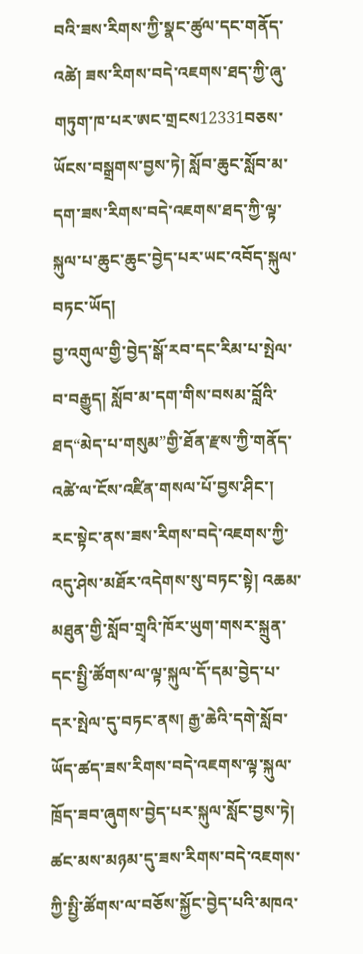བའི་ཟས་རིགས་ཀྱི་སྣང་ཚུལ་དང་གནོད་འཚེ། ཟས་རིགས་བདེ་འཇགས་ཐད་ཀྱི་ཞུ་གཏུག་ཁ་པར་ཨང་གྲངས12331བཅས་ཡོངས་བསྒྲགས་བྱས་ཏེ། སློབ་ཆུང་སློབ་མ་དག་ཟས་རིགས་བདེ་འཇགས་ཐད་ཀྱི་ལྟ་སྐུལ་པ་ཆུང་ཆུང་བྱེད་པར་ཡང་འབོད་སྐུལ་བཏང་ཡོད།
བྱ་འགུལ་གྱི་བྱེད་སྒོ་རབ་དང་རིམ་པ་སྤེལ་བ་བརྒྱུད། སློབ་མ་དག་གིས་བསམ་བློའི་ཐད“མེད་པ་གསུམ”གྱི་ཐོན་རྫས་ཀྱི་གནོད་འཚེ་ལ་ངོས་འཛིན་གསལ་པོ་བྱས་ཤིང་། རང་སྟེང་ནས་ཟས་རིགས་བདེ་འཇགས་ཀྱི་འདུ་ཤེས་མཐོར་འདེགས་སུ་བཏང་སྟེ། འཆམ་མཐུན་གྱི་སློབ་གྲྭའི་ཁོར་ཡུག་གསར་སྐྲུན་དང་སྤྱི་ཚོགས་ལ་ལྟ་སྐུལ་དོ་དམ་བྱེད་པ་དར་སྤེལ་དུ་བཏང་ནས། རྒྱ་ཆེའི་དགེ་སློབ་ཡོད་ཚད་ཟས་རིགས་བདེ་འཇགས་ལྟ་སྐུལ་ཁྲོད་ཟབ་ཞུགས་བྱེད་པར་སྐུལ་སློང་བྱས་ཏེ། ཚང་མས་མཉམ་དུ་ཟས་རིགས་བདེ་འཇགས་ཀྱི་སྤྱི་ཚོགས་ལ་བཅོས་སྐྱོང་བྱེད་པའི་མཁའ་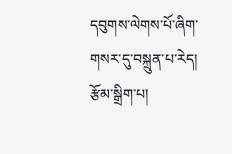དབུགས་ལེགས་པོ་ཞིག་གསར་དུ་བསྐྲུན་པ་རེད།
རྩོམ་སྒྲིག་པ།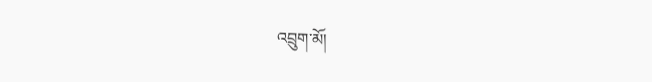འབྲུག་མོ།